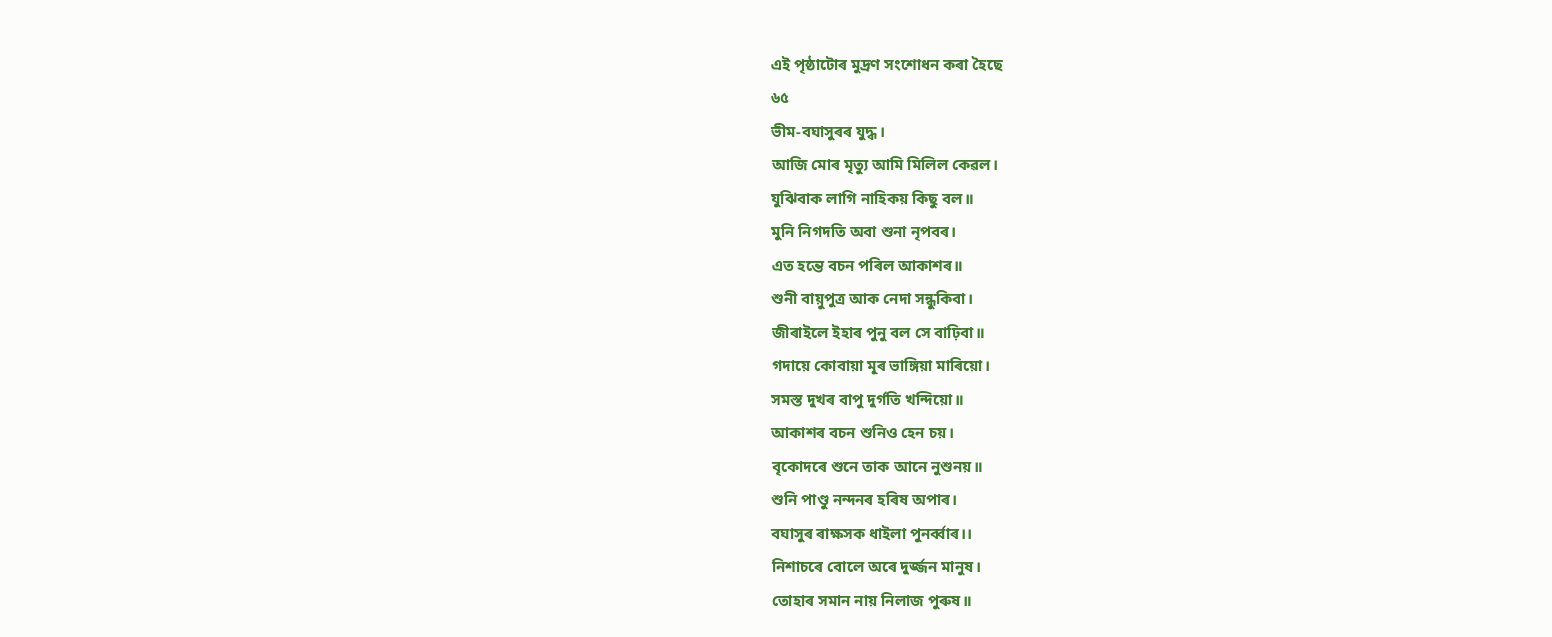এই পৃষ্ঠাটোৰ মুদ্ৰণ সংশোধন কৰা হৈছে
৬৫
ভীম-বঘাসুৰৰ যুদ্ধ।
আজি মোৰ মৃত্যু আমি মিলিল কেৱল।
যুঝিবাক লাগি নাহিকয় কিছু বল॥
মুনি নিগদতি অবা শুনা নৃপবৰ।
এত হন্তে বচন পৰিল আকাশৰ॥
শুনী বায়ুপুত্ৰ আক নেদা সন্ধুকিবা।
জীৰাইলে ইহাৰ পুনু বল সে বাঢ়িবা॥
গদায়ে কোবায়া মূৰ ভাঙ্গিয়া মাৰিয়ো।
সমস্ত দুখৰ বাপু দুৰ্গতি খন্দিয়ো॥
আকাশৰ বচন শুনিও হেন চয়।
বৃকোদৰে শুনে তাক আনে নুশুনয়॥
শুনি পাণ্ডু নন্দনৰ হৰিষ অপাৰ।
বঘাসুৰ ৰাক্ষসক ধাইলা পুনৰ্ব্বাৰ।।
নিশাচৰে বোলে অৰে দুৰ্জ্জন মানুষ।
তোহাৰ সমান নায় নিলাজ পুৰুষ॥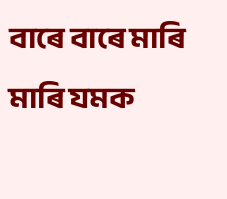বাৰে বাৰে মাৰি মাৰি যমক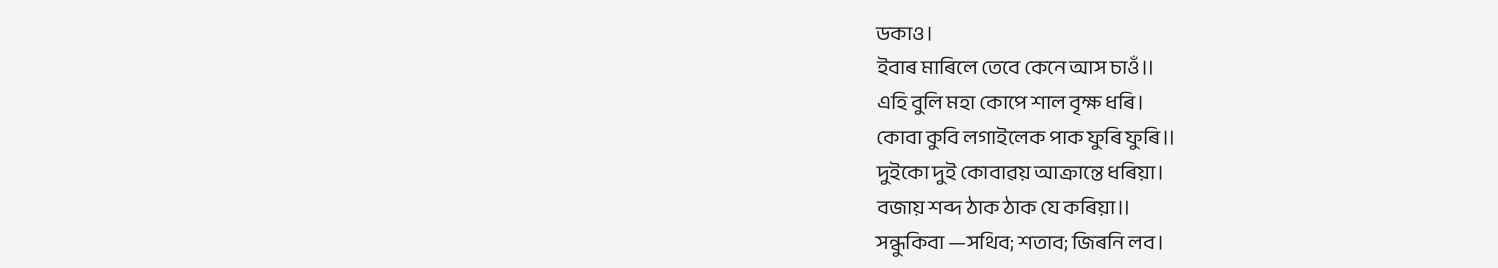ডকাও।
ইবাৰ মাৰিলে তেবে কেনে আস চাওঁ॥
এহি বুলি মহা কোপে শাল বৃক্ষ ধৰি।
কোবা কুবি লগাইলেক পাক ফুৰি ফুৰি॥
দুইকো দুই কোবাৱয় আক্ৰান্তে ধৰিয়া।
বজায় শব্দ ঠাক ঠাক যে কৰিয়া॥
সন্ধুকিবা —সথিব; শতাব; জিৰনি লব।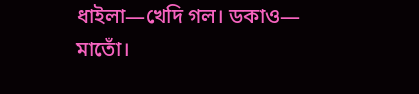ধাইলা—খেদি গল। ডকাও— মাতোঁ।